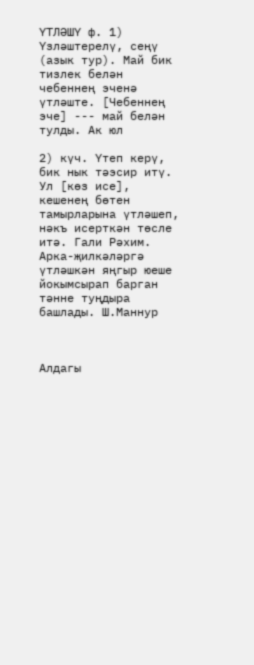ҮТЛӘШҮ ф. 1) Үзләштерелү, сеңү (азык тур). Май бик тизлек белән чебеннең эченә үтләште. [Чебеннең эче] --- май белән тулды. Ак юл

2) күч. Үтеп керү, бик нык тәэсир итү. Ул [көз исе], кешенең бөтен тамырларына үтләшеп, нәкъ исерткән төсле итә. Гали Рәхим. Арка-җилкәләргә үтләшкән яңгыр юеше йокымсырап барган тәнне туңдыра башлады. Ш.Маннур



Алдагы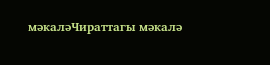мәкаләЧираттагы мәкалә